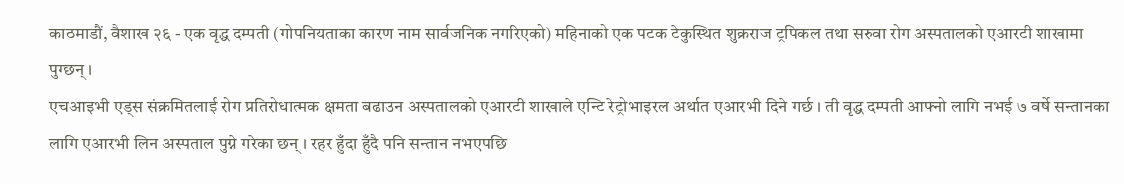काठमाडौं, वैशाख २६ - एक वृद्ध दम्पती (गोपनियताका कारण नाम सार्वजनिक नगरिएको) महिनाको एक पटक टेकुस्थित शुक्रराज ट्रपिकल तथा सरुवा रोग अस्पतालको एआरटी शाखामा पुग्छन् ।
एचआइभी एड्स संक्रमितलाई रोग प्रतिरोधात्मक क्षमता बढाउन अस्पतालको एआरटी शाखाले एन्टि रेट्रोभाइरल अर्थात एआरभी दिने गर्छ । ती वृद्ध दम्पती आफ्नो लागि नभई ७ वर्षे सन्तानका लागि एआरभी लिन अस्पताल पुग्ने गरेका छन् । रहर हुँदा हुँदै पनि सन्तान नभएपछि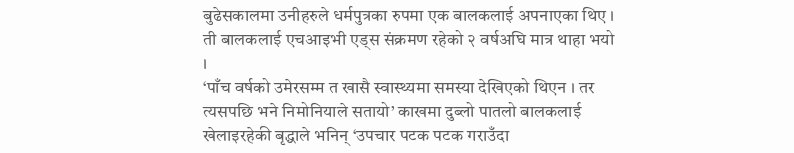बुढेसकालमा उनीहरुले धर्मपुत्रका रुपमा एक बालकलाई अपनाएका थिए ।
ती बालकलाई एचआइभी एड्स संक्रमण रहेको २ वर्षअघि मात्र थाहा भयो ।
‘पाँच वर्षको उमेरसम्म त खासै स्वास्थ्यमा समस्या देखिएको थिएन । तर त्यसपछि भने निमोनियाले सतायो’ काखमा दुब्लो पातलो बालकलाई खेलाइरहेकी बृद्धाले भनिन् ‘उपचार पटक पटक गराउँदा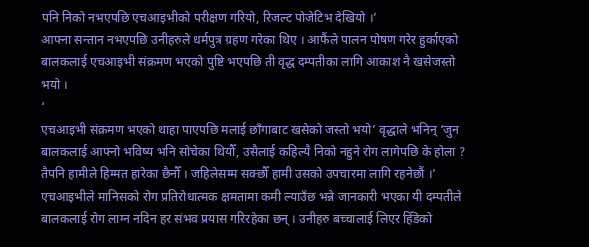पनि निको नभएपछि एचआइभीको परीक्षण गरियो, रिजल्ट पोजेटिभ देखियो ।’
आफ्ना सन्तान नभएपछि उनीहरुले धर्मपुत्र ग्रहण गरेका थिए । आफैंले पालन पोषण गरेर हुर्काएको बालकलाई एचआइभी संक्रमण भएको पुष्टि भएपछि ती वृद्ध दम्पतीका लागि आकाश नै खसेजस्तो भयो ।
‘
एचआइभी संक्रमण भएको थाहा पाएपछि मलाई छाँगाबाट खसेको जस्तो भयो’ वृद्धाले भनिन् ‘जुन बालकलाई आफ्नो भविष्य भनि सोचेका थियौँ, उसैलाई कहिल्यै निको नहुने रोग लागेपछि के होला ? तैपनि हामीले हिम्मत हारेका छैनौँ । जहिलेसम्म सक्छौँ हामी उसको उपचारमा लागि रहनेछौं ।’
एचआइभीले मानिसको रोग प्रतिरोधात्मक क्षमतामा कमी ल्याउँछ भन्ने जानकारी भएका यी दम्पतीले बालकलाई रोग लाग्न नदिन हर संभव प्रयास गरिरहेका छन् । उनीहरु बच्चालाई लिएर हिँडेको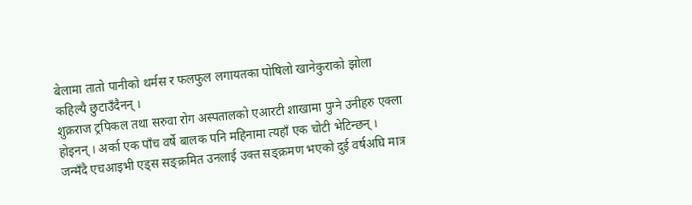बेलामा तातो पानीको थर्मस र फलफुल लगायतका पोषिलो खानेकुराको झोला कहिल्यै छुटाउँदैनन् ।
शुक्रराज ट्रपिकल तथा सरुवा रोग अस्पतालको एआरटी शाखामा पुग्ने उनीहरु एक्ला होइनन् । अर्का एक पाँच वर्षे बालक पनि महिनामा त्यहाँ एक चोटी भेटिन्छन् ।
जन्मँदै एचआइभी एड्स सङ्क्रमित उनलाई उक्त सङ्क्रमण भएको दुई वर्षअघि मात्र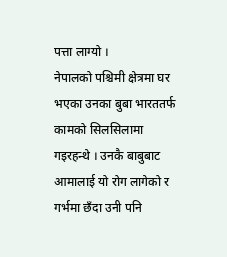पत्ता लाग्यो ।
नेपालको पश्चिमी क्षेत्रमा घर भएका उनका बुबा भारततर्फ कामको सिलसिलामा गइरहन्थे । उनकै बाबुबाट आमालाई यो रोग लागेको र गर्भमा छँदा उनी पनि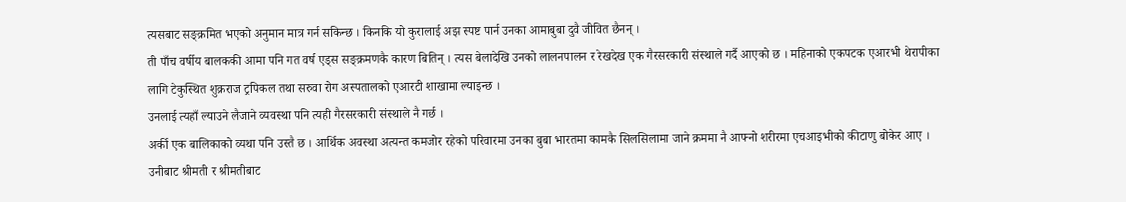त्यसबाट सङ्क्रमित भएको अनुमान मात्र गर्न सकिन्छ । किनकि यो कुरालाई अझ स्पष्ट पार्न उनका आमाबुबा दुवै जीवित छैनन् ।
ती पाँच वर्षीय बालककी आमा पनि गत वर्ष एड्स सङ्क्रमणकै कारण बितिन् । त्यस बेलादेखि उनको लालनपालन र रेखदेख एक गैरसरकारी संस्थाले गर्दै आएको छ । महिनाको एकपटक एआरभी थेरापीका लागि टेकुस्थित शुक्रराज ट्रपिकल तथा सरुवा रोग अस्पतालको एआरटी शाखामा ल्याइन्छ ।
उनलाई त्यहाँ ल्याउने लैजाने व्यवस्था पनि त्यही गैरसरकारी संस्थाले नै गर्छ ।
अर्की एक बालिकाको व्यथा पनि उस्तै छ । आर्थिक अवस्था अत्यन्त कमजोर रहेको परिवारमा उनका बुबा भारतमा कामकै सिलसिलामा जाने क्रममा नै आफ्नो शरीरमा एचआइभीको कीटाणु बोकेर आए । उनीबाट श्रीमती र श्रीमतीबाट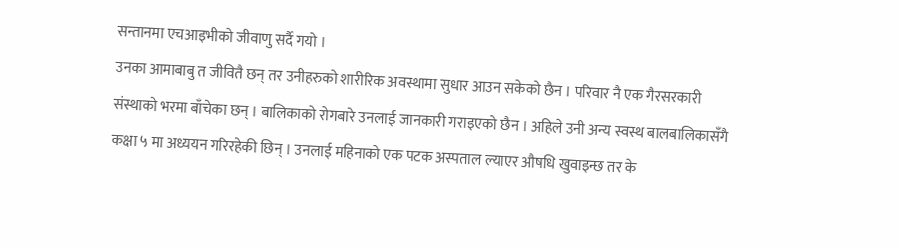सन्तानमा एचआइभीको जीवाणु सर्दै गयो ।
उनका आमाबाबु त जीवितै छन् तर उनीहरुको शारीरिक अवस्थामा सुधार आउन सकेको छैन । परिवार नै एक गैरसरकारी संस्थाको भरमा बाँचेका छन् । बालिकाको रोगबारे उनलाई जानकारी गराइएको छैन । अहिले उनी अन्य स्वस्थ बालबालिकासँगै कक्षा ५ मा अध्ययन गरिरहेकी छिन् । उनलाई महिनाको एक पटक अस्पताल ल्याएर औषधि खुवाइन्छ तर के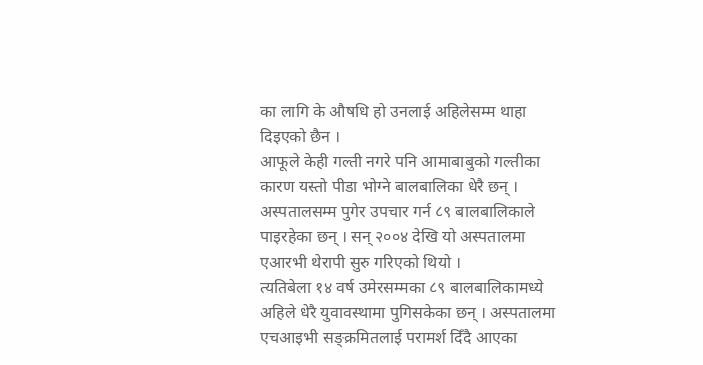का लागि के औषधि हो उनलाई अहिलेसम्म थाहा दिइएको छैन ।
आफूले केही गल्ती नगरे पनि आमाबाबुको गल्तीका कारण यस्तो पीडा भोग्ने बालबालिका धेरै छन् । अस्पतालसम्म पुगेर उपचार गर्न ८९ बालबालिकाले पाइरहेका छन् । सन् २००४ देखि यो अस्पतालमा एआरभी थेरापी सुरु गरिएको थियो ।
त्यतिबेला १४ वर्ष उमेरसम्मका ८९ बालबालिकामध्ये अहिले धेरै युवावस्थामा पुगिसकेका छन् । अस्पतालमा एचआइभी सङ्क्रमितलाई परामर्श दिँदै आएका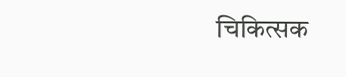चिकित्सक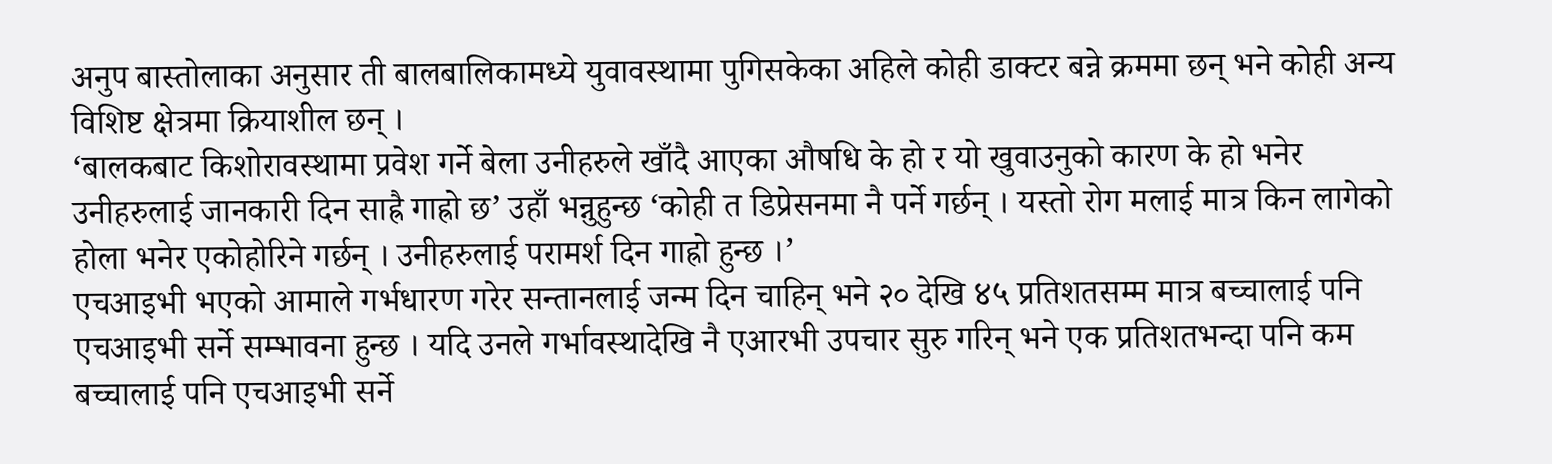अनुप बास्तोलाका अनुसार ती बालबालिकामध्ये युवावस्थामा पुगिसकेका अहिले कोही डाक्टर बन्ने क्रममा छन् भने कोही अन्य विशिष्ट क्षेत्रमा क्रियाशील छन् ।
‘बालकबाट किशोरावस्थामा प्रवेश गर्ने बेला उनीहरुले खाँदै आएका औषधि के हो र यो खुवाउनुको कारण के हो भनेर उनीहरुलाई जानकारी दिन साह्रै गाह्रो छ’ उहाँ भन्नुहुन्छ ‘कोही त डिप्रेसनमा नै पर्ने गर्छन् । यस्तो रोग मलाई मात्र किन लागेको होला भनेर एकोहोरिने गर्छन् । उनीहरुलाई परामर्श दिन गाह्रो हुन्छ ।’
एचआइभी भएको आमाले गर्भधारण गरेर सन्तानलाई जन्म दिन चाहिन् भने २० देखि ४५ प्रतिशतसम्म मात्र बच्चालाई पनि एचआइभी सर्ने सम्भावना हुन्छ । यदि उनले गर्भावस्थादेखि नै एआरभी उपचार सुरु गरिन् भने एक प्रतिशतभन्दा पनि कम बच्चालाई पनि एचआइभी सर्ने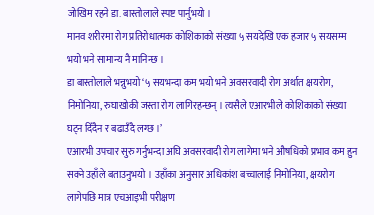जोखिम रहने डा. बास्तोलाले स्पष्ट पार्नुभयो ।
मानव शरीरमा रोग प्रतिरोधात्मक कोशिकाको संख्या ५ सयदेखि एक हजार ५ सयसम्म भयो भने सामान्य नै मानिन्छ ।
डा बास्तोलाले भन्नुभयो ‘५ सयभन्दा कम भयो भने अवसरवादी रोग अर्थात क्षयरोग, निमोनिया, रुघाखोकी जस्ता रोग लागिरहन्छन् । त्यसैले एआरभीले कोशिकाको संख्या घट्न दिँदैन र बढाउँदै लग्छ ।’
एआरभी उपचार सुरु गर्नुभन्दा अघि अवसरवादी रोग लागेमा भने औषधिको प्रभाव कम हुन सक्ने उहाँले बताउनुभयो । उहाँका अनुसार अधिकांश बच्चालाई निमोनिया, क्षयरोग लागेपछि मात्र एचआइभी परीक्षण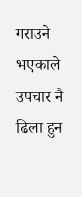गराउने भएकाले उपचार नै ढिला हुन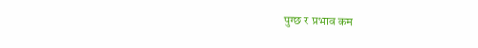पुग्छ र प्रभाव कम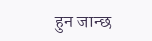हुन जान्छ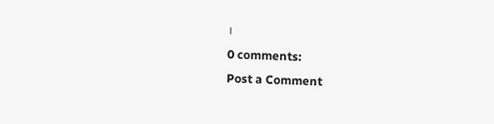।
0 comments:
Post a Comment